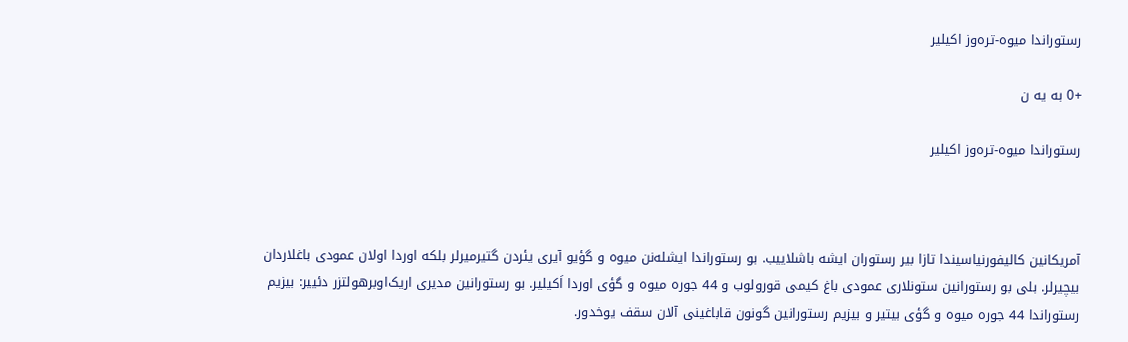رستوراندا میوه-تره‌وز اکیلیر

+0 به یه ن

رستوراندا میوه-تره‌وز اکیلیر



آمریکانین کالیفورنیاسیندا تازا بیر رستوران ایشه باشلاییب. بو رستوراندا ایشله‌نن میوه و گؤیو آیری یئردن گتیرمیرلر بلکه اوردا اولان عمودی باغلاردان بیچیرلر. بلی بو رستورانین ستونلاری عمودی باغ کیمی قورولوب و 44 جوره میوه و گؤی اوردا اَکیلیر. بو رستورانین مدیری اریک‌‌اوبرهولتزر دئییر: بیزیم رستوراندا 44 جوره میوه و گؤی بیتیر و بیزیم رستورانین گونون قاباغینی آلان سقف یوخدور.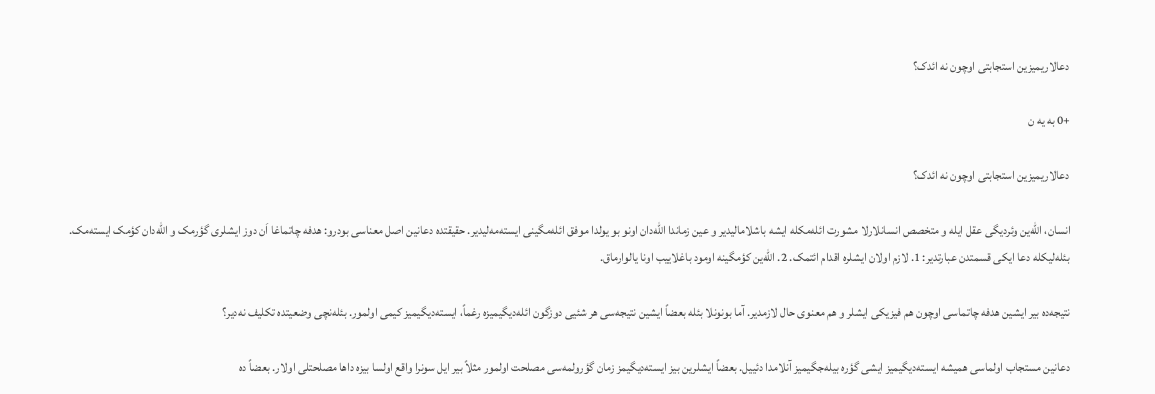دعالاریمیزین استجابتی اوچون نه ائدک؟

+0 به یه ن

دعالاریمیزین استجابتی اوچون نه ائدک؟

انسان، الله‌ین وئردیگی عقل ایله و متخصص انسانلارلا مشورت ائله‌مکله ایشه باشلامالیدیر و عین زماندا الله‌دان اونو بو یولدا موفق ائله‌مگینی ایسته‌مه‌لیدیر. حقیقتده دعانین اصل معناسی بودرو: هدفه چاتماغا اَن دوز ایشلری گؤرمک و الله‌دان کؤمک ایسته‌مک. بئله‌لیکله دعا ایکی قسمتدن عبارتدیر: 1. لازم اولان ایشلره اقدام ائتمک. 2. الله‌ین کؤمگینه اومود باغلاییب اونا یالوارماق.

نتیجه‌ده بیر ایشین هدفه چاتماسی اوچون هم فیزیکی ایشلر و هم معنوی حال لازمدیر. آما بونونلا بئله بعضاً ایشین نتیجه‌سی هر شئیی دوزگون ائله‌دیگیمیزه رغماً، ایسته‌دیگیمیز کیمی اولمور. بئله‌نچی وضعیتده تکلیف نه‌دیر؟

دعانین مستجاب اولماسی همیشه ایسته‌دیگیمیز ایشی گؤره بیله‌جگیمیز آنلامدا دئییل. بعضاً ایشلرین بیز ایسته‌دیگیمز زمان گؤرولمه‌سی مصلحت اولمور مثلاً بیر ایل سونرا واقع اولسا بیزه داها مصلحتلی اولار. بعضاً ده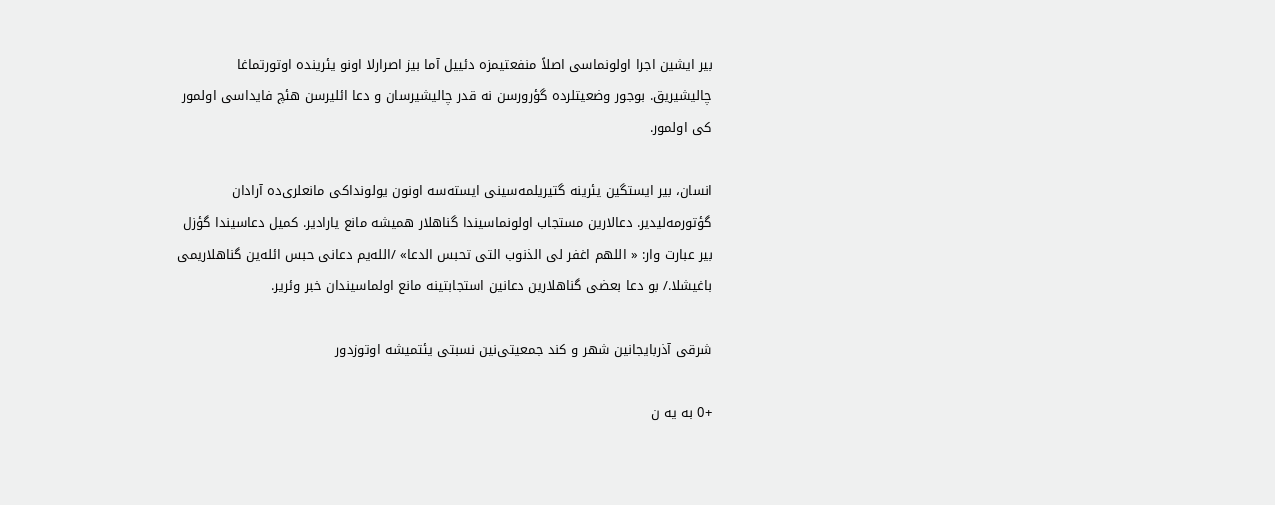بیر ایشین اجرا اولونماسی اصلاً منفعتیمزه دئییل آما بیز اصرارلا اونو یئرینده اوتورتماغا چالیشیریق. بوجور وضعیتلرده گؤرورسن نه قدر چالیشیرسان و دعا ائلیرسن هئچ فایداسی اولمور کی اولمور.

انسان، بیر ایستگین یئرینه گتیریلمه‌سینی ایسته‌سه اونون یولونداکی مانعلری‌ده آرادان گؤتورمه‌لیدیر. دعالارین مستجاب اولونماسیندا گناهلار همیشه مانع یارادیر. کمیل دعاسیندا گؤزل بیر عبارت وار: « اللهم اغفر لی الذنوب التی تحبس الدعا» /الله‌یم دعانی حبس ائله‌ین گناهلاریمی باغیشلا./ بو دعا بعضی گناهلارین دعانین استجابتینه مانع اولماسیندان خبر وئریر.

شرقی آذربایجانین شهر و کند جمعیتی‌نین نسبتی یئتمیشه اوتوزدور

+0 به یه ن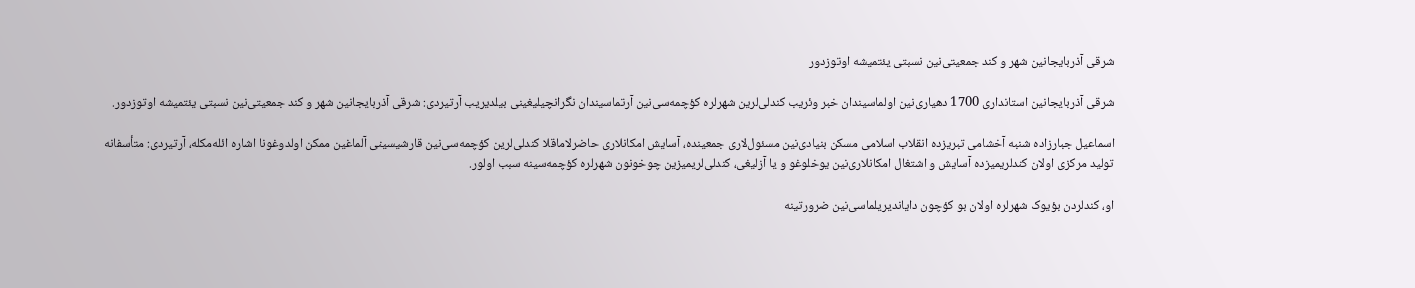شرقی آذربایجانین شهر و کند جمعیتی‌نین نسبتی یئتمیشه اوتوزدور

شرقی آذربایجانین استانداری 1700 دهیاری‌نین اولماسیندان خبر وئریب کندلی‌لرین شهرلره کؤچمه‌سی‌نین آرتماسیندان نگرانچیلیغینی بیلدیریب آرتیردی: شرقی آذربایجانین شهر و کند جمعیتی‌نین نسبتی یئتمیشه اوتوزدور.

اسماعیل جبارزاده شنبه آخشامی تبریزده انقلاب اسلامی مسکن بنیادی‌نین مسئول‌لاری جمعینده، آسایش امکانلاری حاضرلاماقلا کندلی‌لرین کؤچمه‌سی‌نین قارشیسینی آلماغین ممکن اولدوغونا اشاره ائله‌مکله، آرتیردی: متأسفانه تولید مرکزی اولان کندلریمیزده آسایش و اشتغال امکانلاری‌نین یوخلوغو و یا آزلیغی، کندلی‌لریمیزین چوخونون شهرلره کؤچمه‌سینه سبب اولور.

او، کندلردن بؤیوک شهرلره اولان بو کؤچون دایاندیریلماسی‌نین ضرورتینه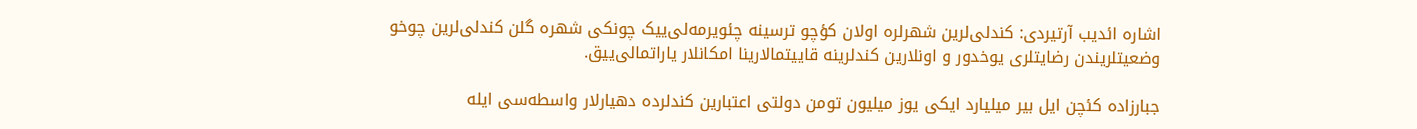اشاره ائدیب آرتیردی: کندلی‌لرین شهرلره اولان کؤچو ترسینه چئویرمه‌لی‌ییک چونکی شهره گلن کندلی‌لرین چوخو وضعیتلریندن رضایتلری یوخدور و اونلارین کندلرینه قاییتمالارینا امکانلار یاراتمالی‌ییق.

جبارزاده کئچن ایل بیر میلیارد ایکی یوز میلیون تومن دولتی اعتبارین کندلرده دهیارلار واسطه‌سی ایله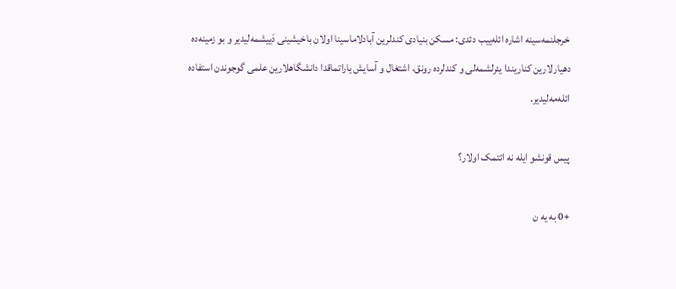خرجلنمه‌سینه اشاره ائله‌ییب دئدی: مسکن بنیادی کندلرین آبادلاماسینا اولان باخیشینی دَییشمه‌لیدیر و بو زمینه‌ده دهیارلارین کناریندا یئرلشمه‌لی و کندلرده رونق، اشتغال و آسایش یاراتماقدا‌ دانشگاهلارین علمی گوجوندن استفاده ائله‌مه‌لیدیر.

پیس قونشو ایله نه ائتمک اولار؟

+0 به یه ن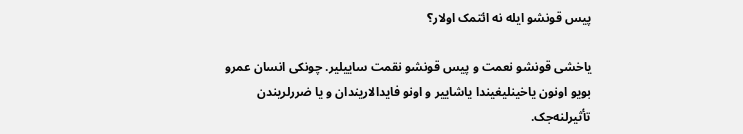پیس قونشو ایله نه ائتمک اولار؟

یاخشی قونشو نعمت و پیس قونشو نقمت ساییلیر. چونکی انسان عمرو بویو اونون یاخینلیغیندا یاشاییر و اونو فایدالاریندان و یا ضررلریندن تأثیرلنه‌جک.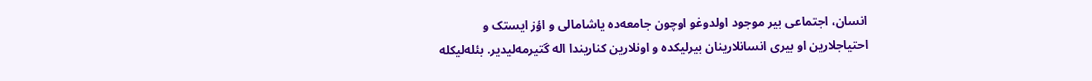انسان، اجتماعی بیر موجود اولدوغو اوچون جامعه‌ده یاشامالی و اؤز ایستک و احتیاجلارین او بیری انسانلارینان بیرلیکده و اونلارین کناریندا اله گتیرمه‌لیدیر. بئله‌لیکله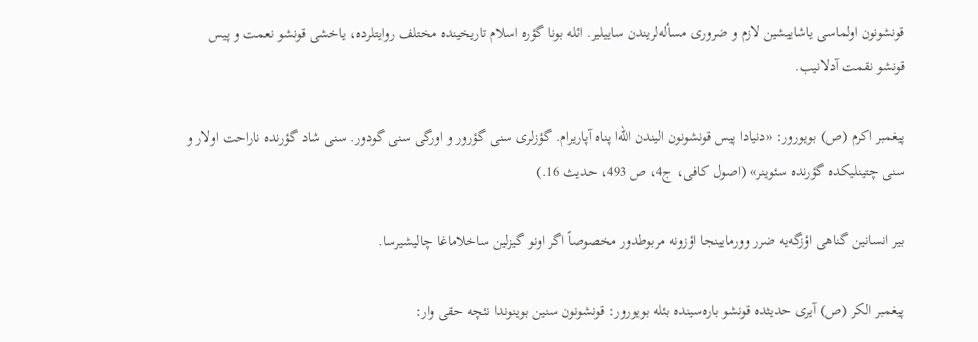قونشو‌نون اولماسی یاشاییشین لازم و ضروری مسأله‌لریندن ساییلیر. ائله بونا گؤره اسلام تاریخینده مختلف روایتلرده، یاخشی قونشو نعمت و پیس قونشو نقمت آدلانیب.

پیغمبر اکرم (ص) بویورور: «دنیادا پیس قونشو‌نون الیندن الله‌ا پناه آپاریرام. گؤزلری سنی گؤرور و اورگی سنی گودور. سنی شاد گؤرنده ناراحت اولار و سنی چتینلیکده گؤرنده سئوینر» (اصول کافی، ج4، ص 493، حدیث 16.)

بیر انسانین گناهی اؤزگه‌یه ضرر وورمایینجا اؤزونه مربوطدور مخصوصاً اگر اونو گیزلین ساخلاماغا چالیشیرسا.

پیغمبر الکر (ص) آیری حدیثده قونشو باره‌سینده بئله بویورور: قونشو‌نون سنین بوینوندا نئچه حقی وار: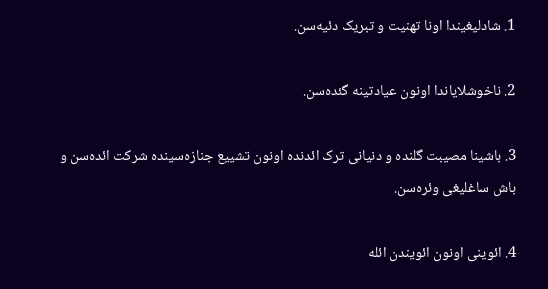1. شادلیغیندا اونا تهنیت و تبریک دئیه‌سن.

2. ناخوشلایاندا اونون عیادتینه گئده‌سن.

3. باشینا مصیبت گلنده و دنیانی ترک ائدنده اونون تشییع جنازه‌سینده شرکت ائده‌سن و باش ساغلیغی وئره‌سن.

4. ائوینی اونون ائویندن ائله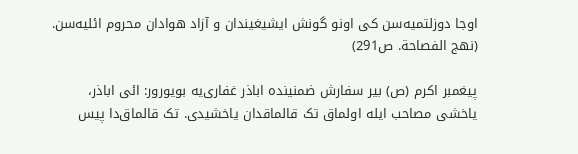اوجا دوزلتمیه‌سن کی اونو گونش ایشیغیندان و آزاد هوادان محروم ائلیه‌سن. (نهج الفصاحة. ص291)

پیغمبر اکرم (ص) بیر سفارش ضمنینده اباذر غفاری‌یه بویورور: ائی اباذر، یاخشی مصاحب ایله اولماق تک قالماقدان یاخشیدی. تک قالماق‌دا پیس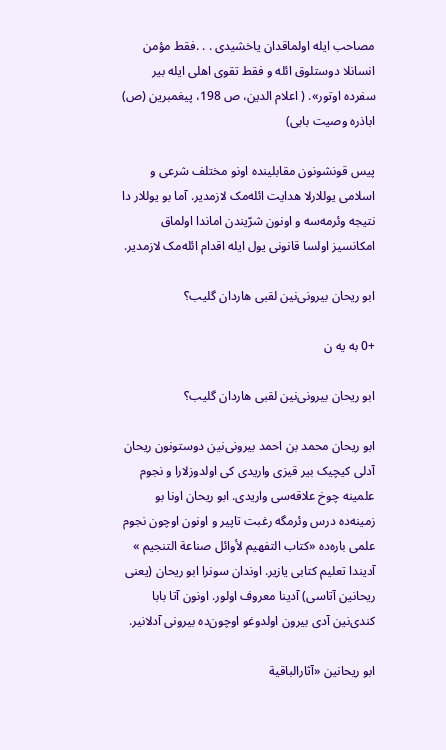مصاحب ایله اولماقدان یاخشیدی . . .فقط مؤمن انسانلا دوستلوق ائله و فقط تقوی اهلی ایله بیر سفرده اوتور». ( اعلام الدین، ص 198، پیغمبرین (ص) اباذره وصیت بابی)

پیس قونشو‌نون مقابلینده اونو مختلف شرعی و اسلامی یوللارلا هدایت ائله‌مک لازمدیر. آما بو یوللار دا نتیجه وئرمه‌سه و اونون شرّیندن اماندا اولماق امکانسیز اولسا قانونی یول ایله اقدام ائله‌مک لازمدیر.

ابو ریحان بیرونی‌نین لقبی هاردان گلیب؟

+0 به یه ن

ابو ریحان بیرونی‌نین لقبی هاردان گلیب؟

ابو ریحان محمد بن احمد بیرونی‌نین دوستونون ریحان آدلی کیچیک بیر قیزی واریدی کی اولدوزلارا و نجوم علمینه چوخ علاقه‌سی واریدی. ابو ریحان اونا بو زمینه‌ده درس وئرمگه رغبت تاپیر و اونون اوچون نجوم علمی باره‌ده «کتاب التفهیم لأوائل صناعة التنجیم » آدیندا تعلیم کتابی یازیر. اوندان سونرا ابو ریحان (یعنی ریحانین آتاسی) آدینا معروف اولور. اونون آتا بابا کندی‌نین آدی بیرون اولدوغو اوچون‌ده بیرونی آدلانیر.

ابو ریحانین «آثارالباقیة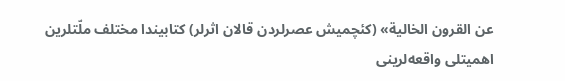عن القرون الخالیة» (کئچمیش عصرلردن قالان اثرلر) کتابیندا مختلف ملّتلرین اهمیتلی واقعه‌لرینی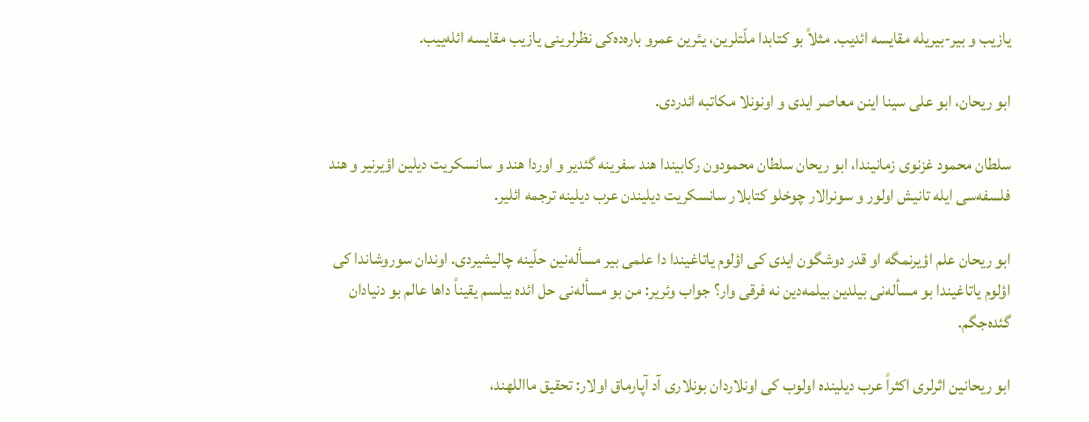یازیب و بیر-بیریله مقایسه ائدیب. مثلاً بو کتابدا ملّتلرین، یئرین عمرو باره‌ده‌کی نظرلرینی یازیب مقایسه ائله‌ییب.

ابو ریحان، ابو علی سینا اینن معاصر ایدی و اونونلا مکاتبه ائدردی.

سلطان محمود غزنوی زمانیندا، ابو ریحان سلطان محمودون رکابیندا هند سفرینه گئدیر و اوردا هند و سانسکریت دیلین اؤیرنیر و هند فلسفه‌سی ایله تانیش اولور و سونرالار چوخلو کتابلار سانسکریت دیلیندن عرب دیلینه ترجمه ائلیر.

ابو ریحان علم اؤیرنمگه او قدر دوشگون ایدی کی اؤلوم یاتاغیندا دا علمی بیر مسأله‌نین حلّینه چالیشیردی. اوندان سوروشاندا کی اؤلوم یاتاغیندا بو مسأله‌نی بیلدین بیلمه‌دین نه فرقی وار؟ جواب وئریر: من بو مسأله‌نی حل ائده بیلسم یقیناً داها عالم بو دنیادان گئده‌جگم.

ابو ریحانین اثرلری اکثراً عرب دیلینده اولوب کی اونلاردان بونلاری آد آپارماق اولار: تحقیق مااللهند،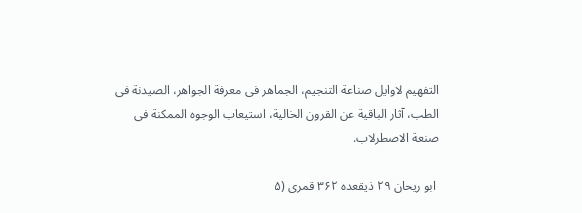التفهیم لاوایل صناعة التنجیم، الجماهر فی معرفة الجواهر، الصیدنة فی الطب، آثار الباقیة عن القرون الخالیة، استیعاب الوجوه الممکنة فی صنعة الاصطرلاب.

 ابو ریحان ۲۹ ذیقعده ۳۶۲ قمری (۵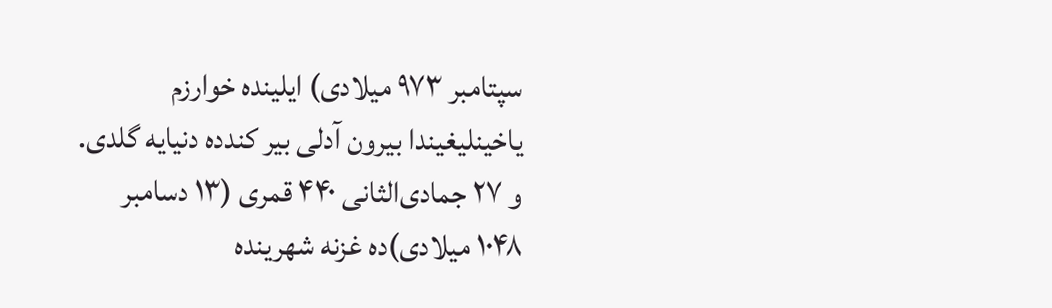سپتامبر ۹۷۳ میلادی) ایلینده خوارزم یاخینلیغیندا بیرون آدلی بیر کندده دنیایه گلدی. و ۲۷ جمادی‌الثانی ۴۴۰ قمری (۱۳ دسامبر ۱۰۴۸ میلادی)ده غزنه شهرینده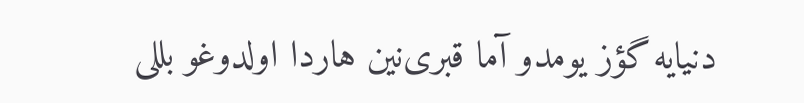دنیایه گؤز یومدو آما قبری‌نین هاردا اولدوغو بللی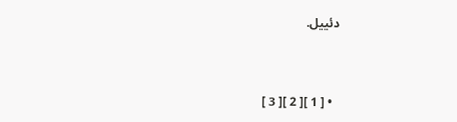دئییل.



  • [ 1 ][ 2 ][ 3 ]